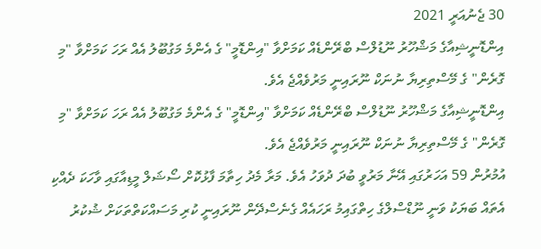30 ޖެނުއަރީ 2021
އިންޑޮނީޝިއާގެ މަޝްހޫރު ނޫޑުލްސް ބްރޭންޑެއް ކަމަށްވާ "އިންޑޮމީ" ގެ އެންމެ މަގުބޫލު އެއް ރަހަ ކަމަށްވާ "މި ގޮރެން" ގެ މޭސްތިރިޔާ ނުނަކް ނޫރައިނީ މަރުވެއްޖެ އެވެ.
އިންޑޮނީޝިއާގެ މަޝްހޫރު ނޫޑުލްސް ބްރޭންޑެއް ކަމަށްވާ "އިންޑޮމީ" ގެ އެންމެ މަގުބޫލު އެއް ރަހަ ކަމަށްވާ "މި ގޮރެން" ގެ މޭސްތިރިޔާ ނުނަކް ނޫރައިނީ މަރުވެއްޖެ އެވެ.
އުމުރުން 59 އަހަރުގައި އޭނާ މަރުވީ ބުދަ ދުވަހު އެވެ. މަރާ މެދު ހިތާމަ ފާޅުކޮށް ސޯޝަލް މީޑިއާގައި ވާހަކަ ދެއްކި އެތައް ބަޔަކު ވަނީ ނޫޑްސްލްގެ ހިތްގައިމު ރަހައެއް ގެނެސްދޭން ނޫރައިނީ ކުރި މަސައްކަތްތަކަށް ޝުކުރު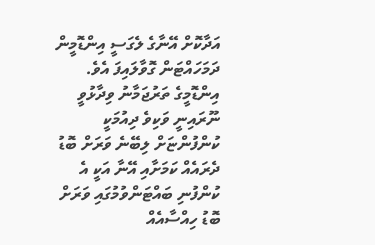އަދާކޮށް އޭނާގެ ލެގަސީ އިންޑޮމީން ދަމަހައްޓަން ގޮވާލައިފަ އެވެ.
އިންޑޮމީގެ ތަރުޖަމާނު ވިދާޅުވީ ނޫރައިނީ ވަކިވެ ދިއުމަކީ ކުންފުންޏަށް ލިބޭނެ ވަރަށް ބޮޑު ދެރައެއް ކަމަށާއި އޭނާ އަކީ އެ ކުންފުނި ބައްޓަންވުމުގައި ވަރަށް ބޮޑު ހިއްސާއެއް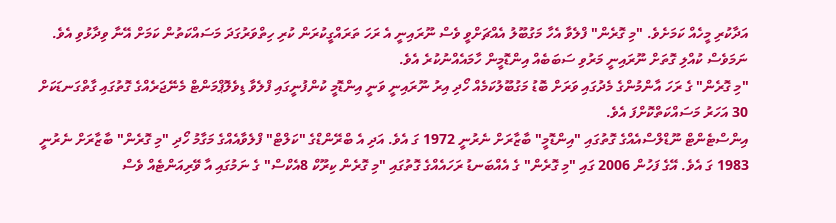އަދާކުރި މީހެއް ކަމަށެވެ. "މި ގޮރެން" ފްލެވާ އެހާ މަގުބޫލު އެއްޗަށްވީ ވެސް ނޫރައިނީ އެ ރަހަ ތަރައްގީކުރަން ކުރި ހިތްވަރުގަދަ މަސައްކަތުން ކަމަށް އޭނާ ވިދާޅުވި އެވެ.
ނަމަވެސް ކުއްލި ގޮތަށް ނޫރައިނީ މަރުވި ސަބަބެއް އިންޑޮމީން ހާމައެއްނުކުރެ އެވެ.
"މި ގޮރެން" ގެ ރަހަ އާންމުންގެ މެދުގައި ވަރަށް ބޮޑު މަގުބޫލުކަމެއް ހޯދި އިރު ނޫރައިނީ ވަނީ އިންޑޮމީ ކުންފުނީގައި ފްލެވާ ޑިވެލޮޕްމަންޓް މެނޭޖަރެއްގެ ގޮތުގައި ގާތްގަނޑަކަށް 30 އަހަރު މަސައްކަތްކޮށްފަ އެވެ.
އިންސްޓެންޓް ނޫޑްލްސްއެއްގެ ގޮތުގައި "އިންޑޮމީ" ބާޒާރަށް ނެރުނީ 1972 ގަ އެވެ. އަދި އެ ބްރޭންޑްގެ "ކަލްޓް" ފްލެވާއެއްގެ މަގާމު ހޯދި "މި ގޮރެން" ބާޒާރަށް ނެރުނީ 1983 ގަ އެވެ. އޭގެ ފަހުން 2006 ގައި "މި ގޮރެން" ގެ އެއްބަނޑު ރަހައެއްގެ ގޮތުގައި "މި ގޮރެން ކިރޫކް 8އެކްސް" ގެ ނަމުގައި އާ ވޭރިއަންޓެއް ވެސް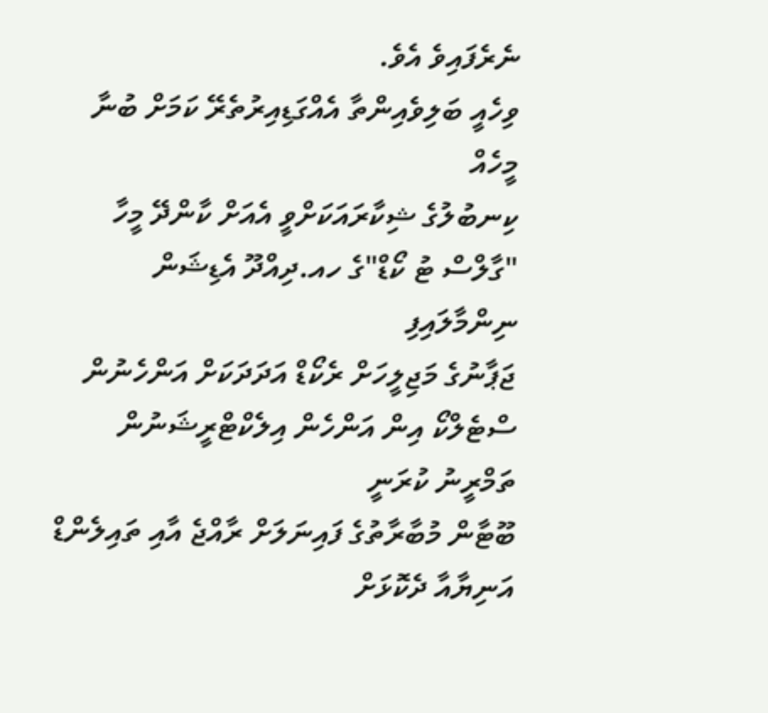ނެރެފައިވެ އެވެ.
ވިހެއީ ބަލިވެއިންތާ އެއްގަޑިއިރުތެރޭ ކަމަށް ބުނާ މީހެއް
ކިނބުލުގެ ޝިކާރައަކަށްވީ އެއަށް ކާންދޭ މީހާ
"ގާލްސް ޓު ކޯޑް"ގެ ހއ.ދިއްދޫ އެޑިޝަން ނިންމާލައިފި
ޖަޕާނުގެ މަޖިލީހަށް ރެކޯޑް އަދަދަކަށް އަންހެނުން
ސްޓެލްކޯ އިން އަންހެން އިލެކްޓްރީޝަނުން ތަމްރީނު ކުރަނީ
ބޫޓާން މުބާރާތުގެ ފައިނަލަށް ރާއްޖެ އާއި ތައިލެންޑް
އަނިޔާއާ ދެކޮޅަށް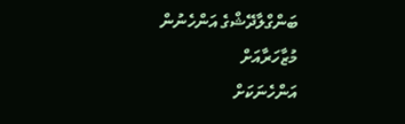ބަންގްލާދޭޝްގެ އަންހެނުން މުޒާހަރާއަށް
އަންހެނަކަށް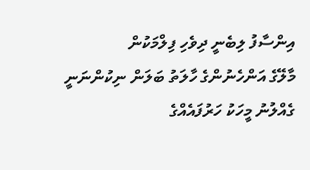އިންސާފު ލިބެނީ ދިވެހި ފިލްމަކުން
މާލޭގެ އަންހެނުންގެ ހާލަތު ބަލަން ނިކުންނަނީ
ގެއްލުނު މީހަކު ހަރުފައެއްގެ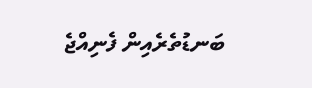ބަނޑުތެރެއިން ފެނިއްޖެ